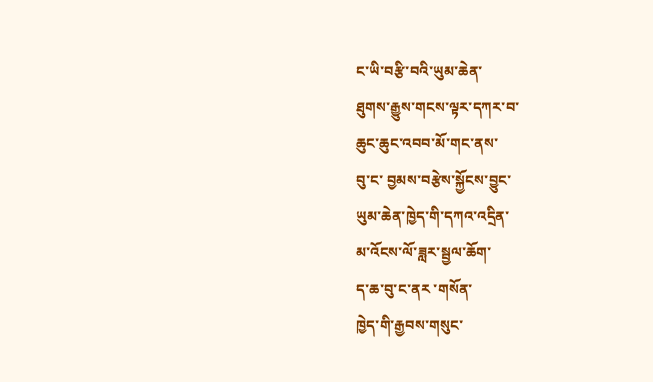ང་ཡི་བརྩི་བའི་ཡུམ་ཆེན་
ཐུགས་རྒྱུས་གངས་ལྟར་དཀར་བ་
ཆུང་ཆུང་འབབ་མོ་གང་ནས་
བུ་ང་ བྱམས་བརྩེས་སྐྱོངས་བྱུང་
ཡུམ་ཆེན་ཁྱེད་གི་དཀའ་འདྲིན་
མ་འོངས་ལོ་ཟླར་སྦྱལ་ཆོག་
ད་ཆ་བུ་ང་ནར ་གསོན་
ཁྱེད་གི་རྒྱབས་གསུང་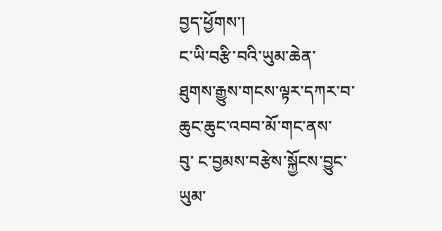བྱད་ཕྱོགས་།
ང་ཡི་བརྩི་བའི་ཡུམ་ཆེན་
ཐུགས་རྒྱུས་གངས་ལྟར་དཀར་བ་
ཆུང་ཆུང་འབབ་མོ་གང་ནས་
བུ་ ང་བྱམས་བརྩེས་སྐྱོངས་བྱུང་
ཡུམ་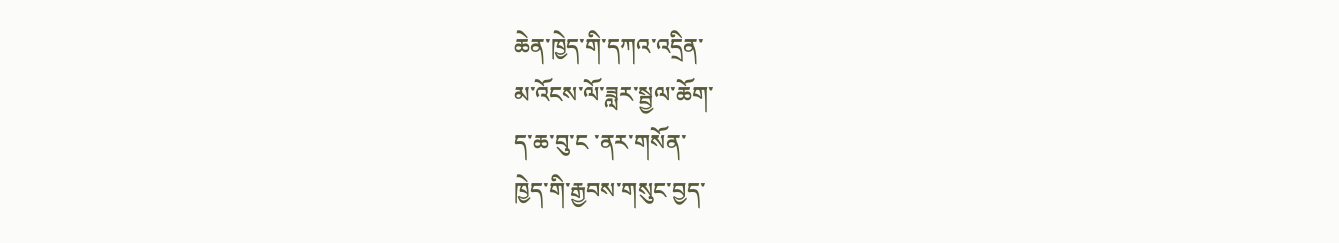ཆེན་ཁྱེད་གི་དཀའ་འདྲིན་
མ་འོངས་ལོ་ཟླར་སྦྱལ་ཆོག་
ད་ཆ་བུ་ང ་ནར་གསོན་
ཁྱེད་གི་རྒྱབས་གསུང་བྱད་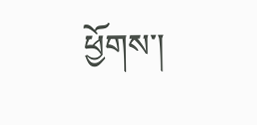ཕྱོགས་།